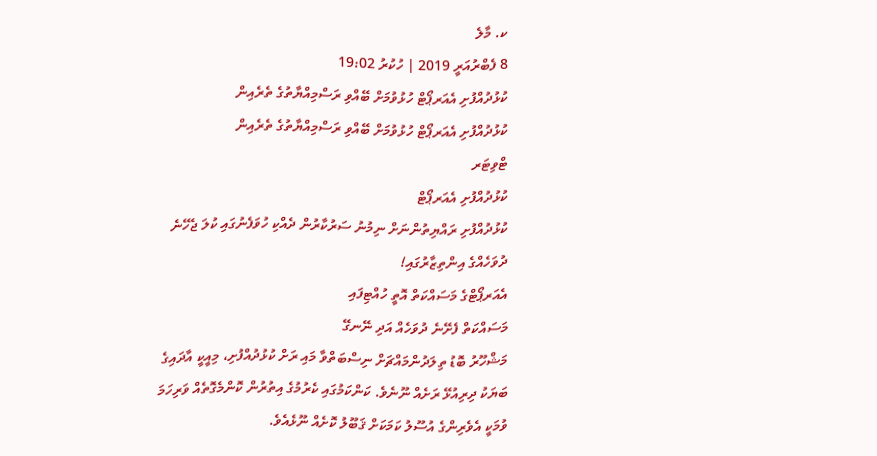ކ. މާލެ
8 ފެބްރުއަރީ 2019 | ހުކުރު 19:02
ކުޅުދުއްފުށި އެއަރޕޯޓް ހުޅުވުމަށް ބޭއްވި ރަސްމިއްޔާތުގެ ތެރެއިން
ކުޅުދުއްފުށި އެއަރޕޯޓް ހުޅުވުމަށް ބޭއްވި ރަސްމިއްޔާތުގެ ތެރެއިން
ޓްވިޓަރ
ކުޅުދުއްފުށި އެއަރޕޯޓް
ކުޅުދުއްފުށި ރައްޔިތުންނަށް ނިމުނު ސަރުކާރުން ދެއްކި ހުވަފެނުގައި ކުލަ ޖެހޭނެ ދުވަހެއްގެ އިންތިޒާރުގައި!
އެއަރޕޯޓްގެ މަސައްކަތް އޮތީ ހުއްޓިފައި
މަސައްކަތް ފެށޭނެ ދުވަހެއް އަދި ނޭނގޭ
މަޝްހޫރު ބޮޑު ތިލަދުންމައްޗަށް ނިސްބަތްވާ މައި ރަށް ކުޅުދުއްފުށި، މިއީކީ އާދައިގެ ބަޔަކު ދިރިއުޅޭ ރަށެއް ނޫނެވެ. ކަންކަމުގައި ކެރުމުގެ އިތުރުން ކޮންމެގޮތެއް ވަރިހަމަ ވުމަކީ އެވެރިންގެ އުސޫލު ކަމަކަށް ޤަބޫލު ކޮށެއް ނޫޅެއެވެ.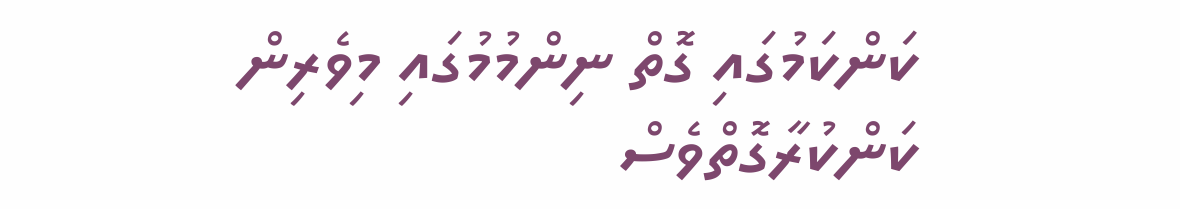ކަންކަމުގައި ގޮތް ނިންމުމުގައި މިވެރިން ކަންކުރާގޮތްވެސް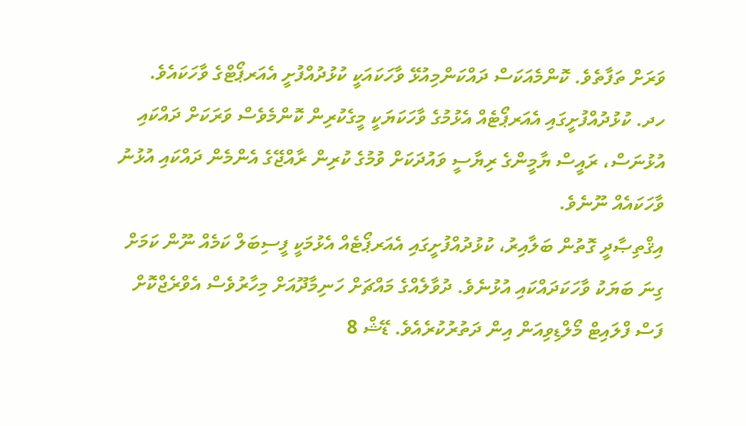ވަރަށް ތަފާތެވެ. ކޮންމެއަކަސް ދައްކަންމިއުޅޭ ވާހަކައަކީ ކުޅުދުއްފުށީ އެއަރޕޯޓްގެ ވާހަކައެވެ.
ހދ. ކުޅުދުއްފުށީގައި އެއަރޕޯޓެއް އެޅުމުގެ ވާހަކަޔަކީ މީގެކުރިން ކޮންމެވެސް ވަރަކަށް ދައްކައި އުޅުނަސް، ރައީސް ޔާމީންގެ ރިޔާސީ ވައުދަކަށް ވުމުގެ ކުރިން ރާއްޖޭގެ އެންމެން ދައްކައި އުޅުނު ވާހަކައެއް ނޫނެވެ.
އިޤްތިޞާދީ ގޮތުން ބަލާއިރު، ކުޅުދުއްފުށީގައި އެއަރޕޯޓެއް އެޅުމަކީ ފީސިބަލް ކަމެއް ނޫން ކަމަށް ގިނަ ބަޔަކު ވާހަކަދައްކައި އުޅުނެވެ. ދުވާލެއްގެ މައްޗަށް ހަނިމާދޫއަށް މިހާރުވެސް އެވްރެޖްކޮށް ފަސް ފްލައިޓް މޯލްޑިވިއަން އިން ދަތުރުކުރެއެވެ. ޑޭޝް 8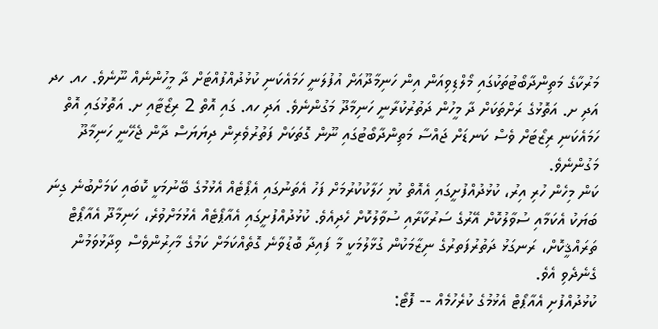މަރުކާގެ މަތިންދާބޯޓުތަކުގައި މޯލްޑިވިއަން އިން ހަނިމާދޫއަށް އުފުލަނީ ހަމައެކަނި ކުޅުދުއްފުއްޓަށް ދާ މީހުންނެއް ނޫނެވެ. ހއ. ހދ އަދި ށ. އަތޮޅުގެ ރަށްތަކަށް ދާ މީހުން ދަތުރުކުރާނީ ހަނިމާދޫ މަގުންނެވެ. އަދި ހއ. ގައި އޮތް 2 ރިޒޯޓާއި ށ. އަތޮޅުގައި އޮތް ހަމައެކަނި ރިޒޯޓަށް ވެސް ކަނޑަށް ޖައްސާ މަތިންދާބޯޓުގައި ނޫން ގޮތަކަށް ފަތުރުވެރިން ދިޔަޔަސް ދާން ޖެހޭނީ ހަނިމާދޫ މަގުންނެވެ.
ކަން މިހެން ހުރި އިރު، ކުޅުދުއްފުށީގައި އެއޮތް ކުޅި ހަލާކުކުރުމަށް ފަހު އެތަނުގައި އެޕޯޓެއް އެޅުމުގެ ބޭނުމަކީ ކޮބައި ކަމަށްބުނެ ގިނަ ބަޔަކު އެކަމާއި ސުވާލުކޮށް އޭރުގެ ސަރުކާރާއި ސުވާލުކޮށް ހެދިއެވެ. ކުޅުދުއްފުށީގައި އެއާޕޯޓެއް އެޅުމަށްވުރެ، ހަނިމާދޫ އެއާޕޯޓް ތަރައްޤީކޮށް، ރަނގަޅު ދަތުރުފަތރުގެ ނިޒާމަކުން ގުޅާލުމަކީ މާ ފައިދާ ބޮޑުވާނެ ގޮތެއްކަމަށް ކަމުގެ މާހިރުންވެސް ވިދާޅުވަމުން ގެނެދެވި އެވެ.
ކުޅުދުއްފުށި އެއާޕޯޓް އެޅުމުގެ ކުރެހުމެއް -- ފޮޓޯ: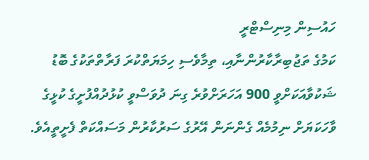ހައުސިން މިނިސްޓްރީ
ކަމުގެ ތަޖުބިރާކާރުންނާއި، ތިމާވެސި ހިމަޔަތްކުރަ ފަރާތްތަކުގެ ބޮޑު ޝަކުވާއަކަށްވީ 900 އަހަރަށްވުރެ ގިނަ ދުވަސްވީ ކުޅުދުއްފުށީގެ ކުޅީގެ ވާހަކަޔަށް ނިމުމެއް ގެންނަން އޭރުގެ ސަރުކާރުން މަސައްކަތް ފެށީތީއެވެ.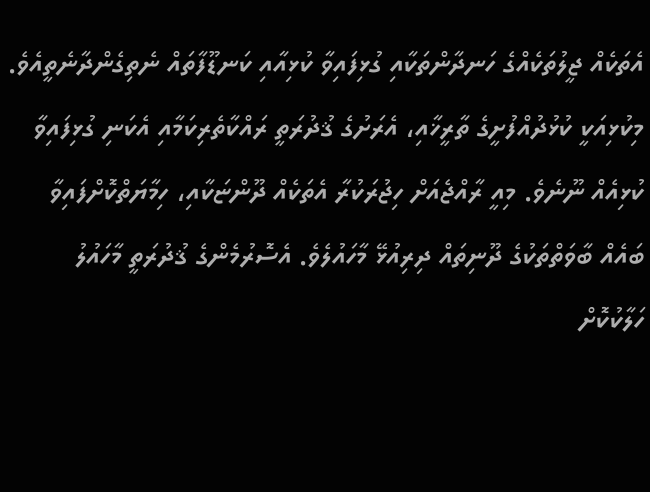އެތަކެއް ޖީލުތަކެއްގެ ހަނދާންތަކާއި ގުޅިފައިވާ ކުޅިއާއި ކަނޑޫފާތައް ނެތިގެންދާނެތީއެވެ. މިކުޅިއަކީ ކުޅުދުއްފުށީގެ ތާރީޚާއި، އެރަށުގެ ޤުދުރަތީ ރައްކާތެރިކަމާއި އެކަނި ގުޅިފައިވާ ކުޅިއެއް ނޫނެވެ. މިއީ ރާއްޖެއަށް ހިޖުރަކުރާ އެތަކެއް ދޫންޏަކާއި، ހިމާޔަތްކޮށްފައިވާ ބައެއް ބާވަތްތަކުގެ ދޫނިތައް ދިރިއުޅޭ މާހައުލެވެ. އެސޮރުމެންގެ ޤުދުރަތީ މާހައުލު ހަލާކުކޮށް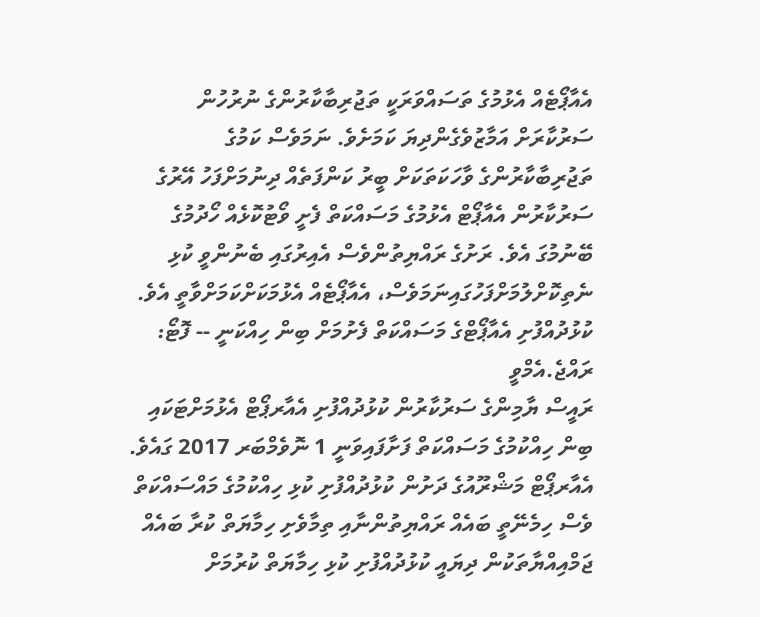އެއާޕޯޓެއް އެޅުމުގެ ތަސައްވަރަކީ ތަޖުރިބާކާރުންގެ ނުރުހުން ސަރުކާރަށް އަމާޒުވެގެންދިޔަ ކަމަށެވެ. ނަމަވެސް ކަމުގެ ތަޖުރިބާކާރުންގެ ވާހަކަތަކަށް ބީރު ކަންފަތެއް ދިނުމަށްފަހު އޭރުގެ ސަރުކާރުން އެއާޕޯޓް އެޅުމުގެ މަސައްކަތް ފެށީ ވޯޓުކޮޅެއް ހޯދުމުގެ ބޭނުމުގަ އެވެ. ރަށުގެ ރައްޔިތުންވެސް އެއިރުގައި ބެނުންވީ ކުޅި ނެތިކޮށްލުމަށްފަހުގައިނަމަވެސް، އެއާޕޯޓެއް އެޅުމަކަށްކަމަށްވާތީ އެވެ.
ކުޅުދުއްފުށި އެއާޕޯޓްގެ މަސައްކަތް ފެށުމަށް ބިން ހިއްކަނީ -- ފޮޓޯ: ރައްޖެ.އެމްވީ
ރައީސް ޔާމިންގެ ސަރުކާރުން ކުޅުދުއްފުށި އެއާރޕޯޓް އެޅުމަށްޓަކައި ބިން ހިއްކުމުގެ މަސައްކަތް ފަށާފައިވަނީ 1 ނޮވެމްބަރ 2017 ގައެވެ. އެއާރޕޯޓް މަޝްރޫއުގެ ދަށުން ކުޅުދުއްފުށި ކުޅި ހިއްކުމުގެ މައްސައްކަތް ވެސް ހިމެނޭތީ ބައެއް ރައްޔިތުންނާއި ތިމާވެށި ހިމާޔަތް ކުރާ ބައެއް ޖަމްއިއްޔާތަކުން ދިޔައީ ކުޅުދުއްފުށި ކުޅި ހިމާޔަތް ކުރުމަށް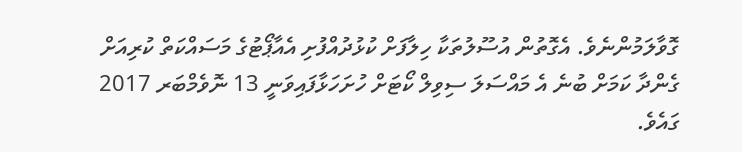ގޮވާލަމުންނެވެ. އެގޮތުން އުސޫލުތަކާ ހިލާފަށް ކުޅުދުއްފުށި އެއާޕޯޓުގެ މަސައްކަތް ކުރިއަށް ގެންދާ ކަމަށް ބުނެ އެ މައްސަލަ ސިވިލް ކޯޓަށް ހުށަހަޅާފައިވަނީ 13 ނޮވެމްބަރ 2017 ގައެވެ.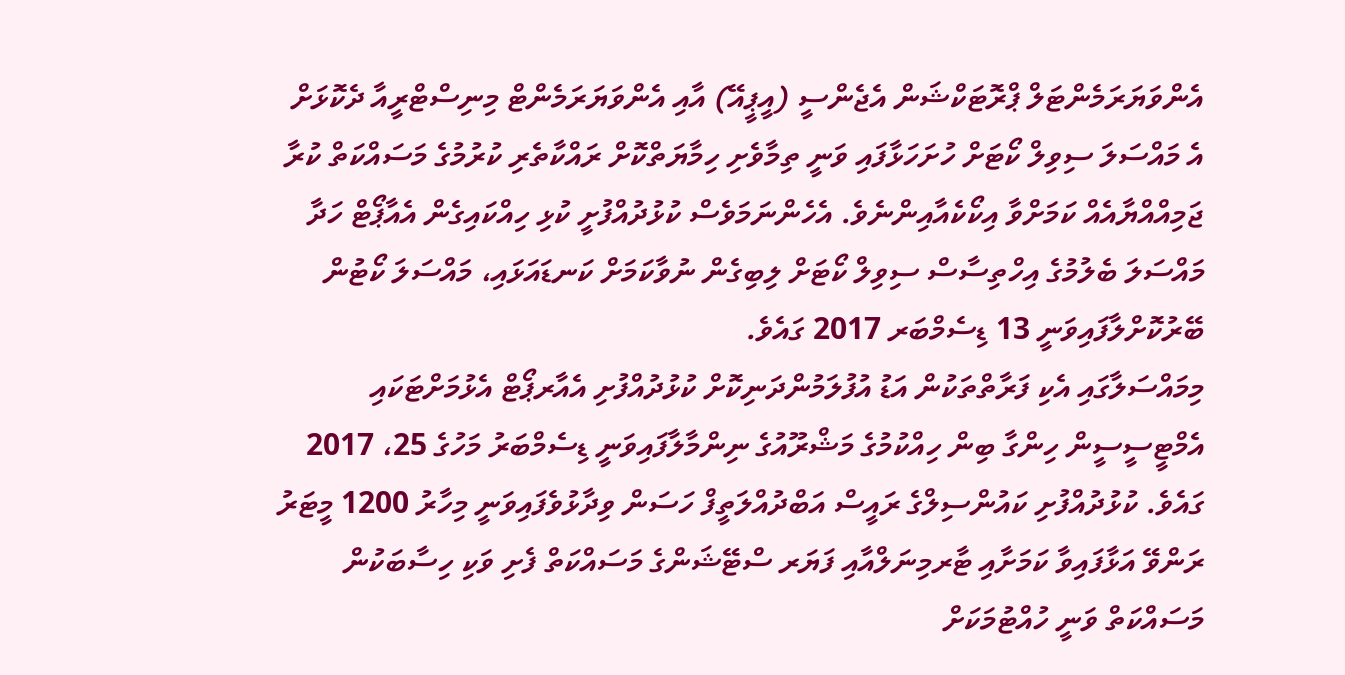އެންވަޔަރަމެންޓަލް ޕްރޮޓަކްޝަން އެޖެންސީ (އީޕީއޭ) އާއި އެންވަޔަރަމެންޓް މިނިސްޓްރީއާ ދެކޮޅަށް އެ މައްސަލަ ސިވިލް ކޯޓަށް ހުށަހަޅާފައި ވަނީ ތިމާވެށި ހިމާޔަތްކޮށް ރައްކާތެރި ކުރުމުގެ މަސައްކަތް ކުރާ ޖަމިއްއްޔާއެއް ކަމަށްވާ އިކޯކެއާއިންނެވެ. އެހެންނަމަވެސް ކުޅުދުއްފުށީ ކުޅި ހިއްކައިގެން އެއާޕޯޓް ހަދާ މައްސަލަ ބެލުމުގެ އިހްތިސާސް ސިވިލް ކޯޓަށް ލިބިގެން ނުވާކަމަށް ކަނޑައަޅައި، މައްސަލަ ކޯޓުން ބޭރުކޮށްލާފައިވަނީ 13 ޑިސެމްބަރ 2017 ގައެވެ.
މިމައްސަލާގައި އެކި ފަރާތްތަކުން އަޑު އުފުލަމުންދަނިކޮށް ކުޅުދުއްފުށި އެއާރޕޯޓް އެޅުމަށްޓަކައި އެމްޓީސީސީން ހިންގާ ބިން ހިއްކުމުގެ މަޝްރޫއުގެ ނިންމާލާފައިވަނީ ޑިސެމްބަރު މަހުގެ 25، 2017 ގައެވެ. ކުޅުދުއްފުށި ކައުންސިލްގެ ރައީސް އަބްދުއްލަތީފް ހަސަން ވިދާޅުވެފައިވަނީ މިހާރު 1200 މީޓަރު ރަންވޭ އަޅާފައިވާ ކަމަށާއި ޓާރމިނަލްއާއި ފަޔަރ ސްޓޭޝަންގެ މަސައްކަތް ފެށި ވަކި ހިސާބަކުން މަސައްކަތް ވަނީ ހުއްޓުމަކަށް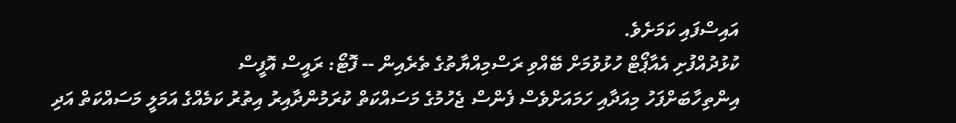އައިސްފައި ކަމަށެވެ.
ކުޅުދުއްފުށި އެއާޕޯޓް ހުޅުވުމަށް ބޭއްވި ރަސްމިއްޔާތުގެ ތެރެއިން -- ފޮޓޯ: ރައީސް އޮފީސް
އިންތިހާބަށްފަހު މިއަދާއި ހަމައަށްވެސް ފެންސް ޖެހުމުގެ މަސައްކަތް ކުރަމުންދާއިރު އިތުރު ކަމެއްގެ އަމަލީ މަސައްކަތް އަދި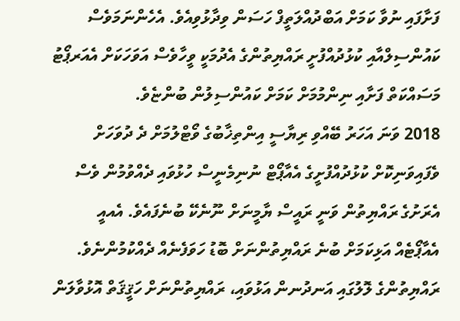ފަށާފައި ނުވާ ކަމަށް އަބްދުއްލަތީފް ހަސަން ވިދާޅުވިއެވެ. އެހެންނަމަވެސް ކައުންސިލްއާއި ކުޅުދުއްފުށީ ރައްޔިތުންގެ އެދުމަކީ ވީހާވެސް އަވަހަކަށް އެއަރޕޯޓު މަސައްކަތް ފަށާއި ނިންމުމަށް ކަމަށް ކައުންސިލުން ބުންޏެވެ.
2018 ވަނަ އަހަރު ބޭއްވި ރިޔާސީ އިންތިޚާބުގެ ވޯޓްލުމަށް ދެ ދުވަހަށް ވެފައިވަނިކޮށް ކުޅުދުއްފުށީގެ އެއާޕޯޓް ނުނިމެނީސް ހުޅުވައި ދެއްވުމުން ވެސް އެރަށުގެ ރައްޔިތުން ވަނީ ރައީސް ޔާމީނަށް ނޫނެކޭ ބުނެފައެވެ. އެއއީ އެއާޕޯޓެއް އަޅިކަމަށް ބުނެ ރައްޔިތުންނަށް ބޮޑު ހަވަފެނެއް ދެއްކުމުންނެވެ. ރައްޔިތުންގެ ލޮލުގައި އަނދުނން އަޅުވައި، ރައްޔިތުންނަށް ހަޤީޤަތް އޮޅުވާލަން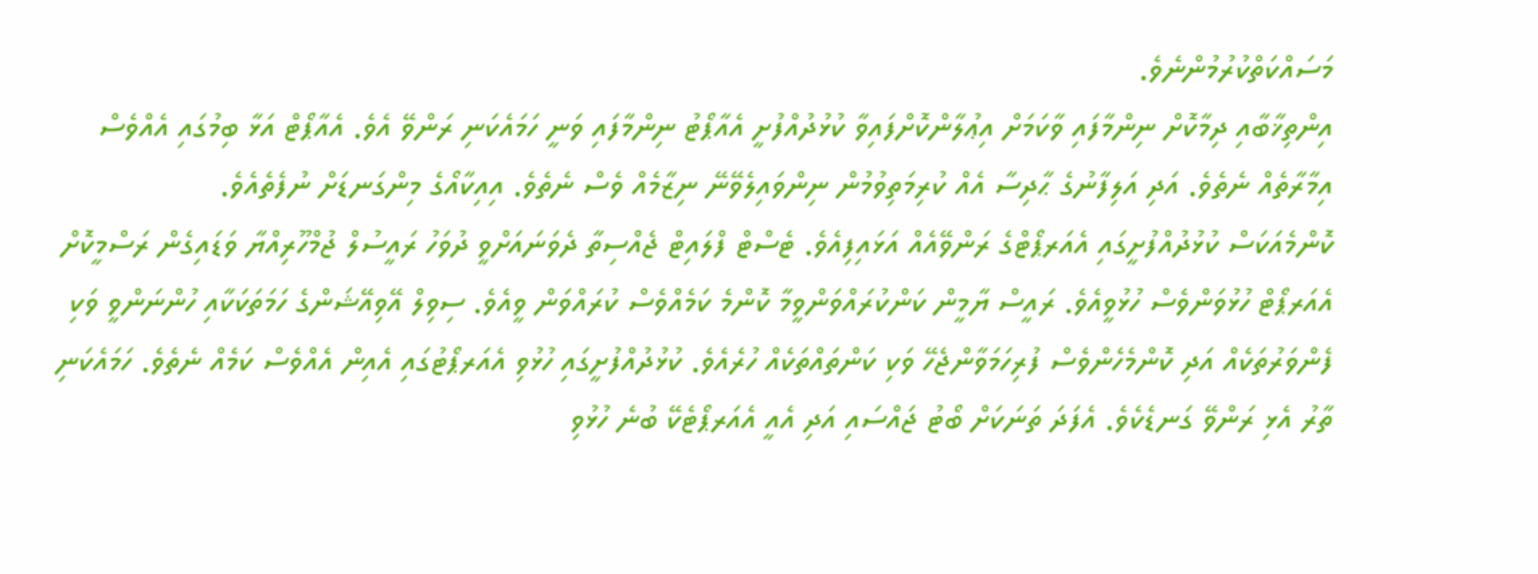މަސައްކަތްކުރުމުންނެވެ.
އިންތިޚާބާއި ދިމާކޮށް ނިންމާފައި ވާކަމަށް އިޢުލާންކޮށްފައިވާ ކުޅުދުއްފުށީ އެއާޕޯޓު ނިންމާފައި ވަނީ ހަމައެކަނި ރަންވޭ އެވެ. އެއާޕޯޓް އަޅާ ބިމުގައި އެއްވެސް އިމާރާތެއް ނެތެވެ. އަދި އަލިފާނުގެ ޙާދިސާ އެއް ކުރިމަތިވުމުން ނިންވައިލެވޭނޭ ނިޒާމެއް ވެސް ނެތެވެ. އިއިކާއޯގެ މިންގަނޑަށް ނުފެތެއެވެ.
ކޮންމެއަކަސް ކުޅުދުއްފުށީގައި އެއަރޕޯޓްގެ ރަންވޭއެއް އަޅައިފިއެވެ. ޓެސްޓް ފްލައިޓް ޖެއްސިތާ ދެވަނައަށްވީ ދުވަހު ރައީސުލް ޖުމްހޫރިއްޔާ ވަޑައިގެން ރަސްމީކޮށް އެއަރޕޯޓް ހުޅުވަންވެސް ހުޅުވީއެވެ. ރައީސް ޔާމީން ކަންކުރައްވަންވީމާ ކޮންމެ ކަމެއްވެސް ކުރައްވަން ވީއެވެ. ސިވިލް އޭވިއޭޝަންގެ ހަމަތަކަކާއި ހުންނަންވީ ވަކި ފެންވަރުތަކެއް އަދި ކޮންމެހެންވެސް ފުރިހަމަވާންޖެހޭ ވަކި ކަންތައްތަކެއް ހުރެއެވެ. ކުޅުދުއްފުށީގައި ހުޅުވި އެއަރޕޯޓުގައި އެއިން އެއްވެސް ކަމެއް ނެތެވެ. ހަމައެކަނި ތާރު އެޅި ރަންވޭ ގަނޑެކެވެ. އެފަދަ ތަނަކަށް ބޯޓު ޖައްސައި އަދި އެއީ އެއަރޕޯޓެކޭ ބުނެ ހުޅުވި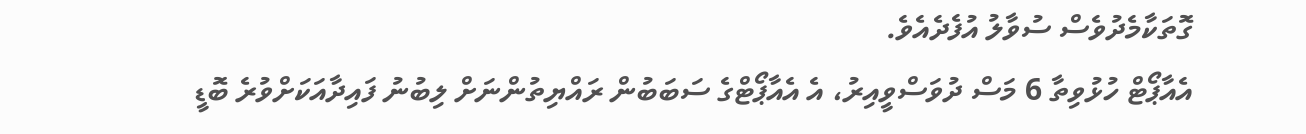ގޮތަކާމެދުވެސް ސުވާލު އުފެދެއެވެ.
އެއާޕޯޓް ހުޅުވިތާ 6 މަސް ދުވަސްވީއިރު، އެ އެއާޕޯޓްގެ ސަބަބުން ރައްޔިތުންނަށް ލިބުނު ފައިދާއަކަށްވުރެ ބޮޑީ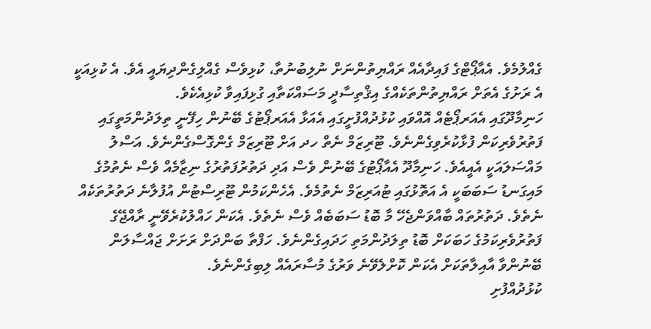ގެއްލުމެވެ. އެއާޕޯޓްގެ ފައިދާއެއް ރައްޔިތުންނަށް ނުލިބުނުތާ، ކުޅިވެސް ގެއްލިގެންދިޔައީ އެވެ. އެ ކުޅިއަކީ އެ ރަށުގެ އެތަށް ރައްޔިތުންތަކެއްގެ އިޤްތިސާދީ މަސައްކަތާއި ގުޅިފައިވާ ކުޅިއެކެވެ.
ހަނިމާދޫގައި އެއަރޕޯޓެއް އޮއްވައި ކުޅުދުއްފުށީގައި އެއަޅާ އެއަރޕޯޓުގެ ބޭނުން ހިފޭނީ ތިލަދުންމަތީގައި ފަތުރުވެރިކަން ފުޅާކުރެވިގެންނެވެ. ޓޫރިޒަމް ނެތް ހދ އަށް ޓޫރިޒަމް ގެންގޮސްގެންނެވެ. އަސްލު މައްސަލައަކީ އެއީއެވެ. ހަނިމާދޫ އެއާޕޯޓުގެ ބޭނުން ވެސް އަދި ދަތުރުފަތުރުގެ ނިޒާމެއް ވެސް ނެތުމުގެ މައިގަނޑު ސަބަބަކީ އެ އަތޮޅުގައި ޓުއަރިޒަމް ނެތުމެވެ. އެހެންކަމުން ޓޫރިސްޓުން އުފުލާނެ ދަތުރުތަކެއް ނެތެވެ. ދަތުރުތައް ބާއްވަންޖެހޭ މާ ބޮޑު ސަބަބެއް ވެސް ނެތެވެ. އެކަން ހައްލުކުރެވޭނީ ރާއްޖޭގެ ފަތުރުވެރިކަމުގެ ހަބަކަށް ބޮޑު ތިލަދުންމަތި ހަދައިގެންނެވެ. ހަފްތާ ބަންދަށް ރަށަށް ޖައްސާލަން ބޭނުންވާ އާއިލާތަކަށް އެކަން ކޮށްލެވޭނެ ވަރުގެ މުސާރައެއް ލިބިގެންނެވެ.
ކުޅުދުއްފުށި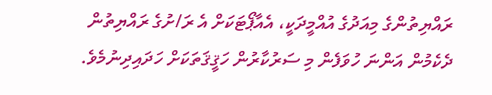ރައްޔިތުންގެ މިއަދުގެ އުއްމީދަކީ، އެއާޕޯޓަކަށް އެ ރަ/ށުގެ ރައްޔިތުން ދެކެމުން އަންނަ ހުވަފެން މި ސަރުކާރުން ހަޤީޤަތަކަށް ހަދައިދިނުމެވެ.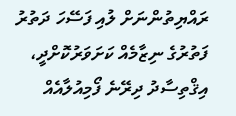ރައްޔިތުންނަށް ލުއި ފަސޭހަ ދަތުރު ފަތުރުގެ ނިޒާމެއް ކަށަވަރުކޮށްދީ، އިޤްތިސާދު ދިރޭނެ ފޯމިއުލާއެއް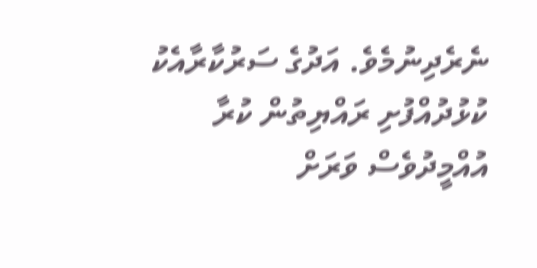ނެރެދިނުމެވެ. އަދުގެ ސަރުކާރާއެކު ކުޅުދުއްފުށި ރައްޔިތުން ކުރާ އުއްމީދުވެސް ވަރަށް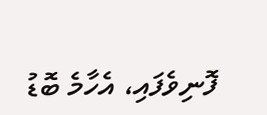ފޮނިވެފައި، އެހާމެ ބޮޑު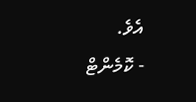އެވެ.
- ކޮމެންޓް